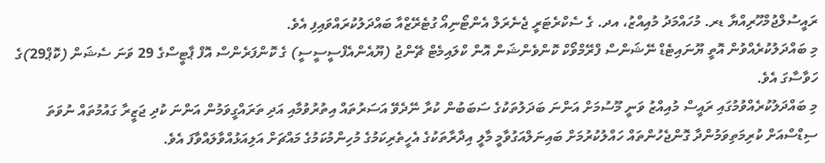ރައީސުލްޖުމްހޫރިއްޔާ ޑރ. މުހައްމަދު މުއިއްޒު، އދ. ގެ ސެކްރެޓަރީ ޖެނެރަލް އެންޓޯނިއޯ ގުޓެރޭޒްއާ ބައްދަލުކުރައްވައިފި އެވެ.
މި ބައްދަލުކުރެއްވުން އޮތީ ޔޫނައިޓެޑް ނޭޝަންސް ފްރޭމްވޯކް ކޮންވެންޝަން އޮން ކްލައިމެޓް ޗޭންޖު (ޔޫއެންއެފްސީސީސީ) ގެ ކޮންފަރެންސް އޮފް ޕާޓީސްގެ 29 ވަނަ ސެޝަން (ކޮޕް29)ގެ ހަވާސާގަ އެވެ.
މި ބައްދަލުކުރެއްވުމުގައި ރައީސް މުއިއްޒު ވަނީ މޫސުމަށް އަންނަ ބަދަލުތަކުގެ ސަބަބުން ކުރާ ނޭދެވޭ އަސަރުތައް އިތުރުވުމާއި އަދި ތަރައްގީވަމުން އަންނަ ކުދި ޖަޒީރާ ގައުމުތައް ނުވަތަ ސިޑްސްއަށް ކުރިމަތިވަމުންދާ ގޮންޖެހުންތައް ހައްލުކުރުމަށް ބައިނަލްއަގުވާމީ މާލީ އިދާރާތަކުގެ އެހީތެރިކަމުގެ މުހިންމުކަމުގެ މައްޗަށް އަލިއަޅުއްވާލައްވާފަ އެވެ.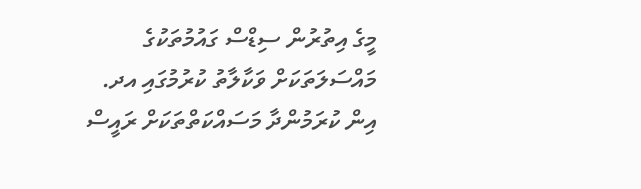މީގެ އިތުރުން ސިޑްސް ގައުމުތަކުގެ މައްސަލަތަކަށް ވަކާލާތު ކުރުމުގައި އދ. އިން ކުރަމުންދާ މަސައްކަތްތަކަށް ރައީސް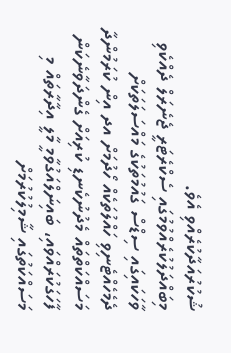ޝުކުރުއަދާކުރެއްވި އެވެ.
މިބައްދަލުކުރެއްވުމުގައި ސެކްރެޓަރީ ޖެނެރަލް ދެއްކެވި ވާހަކައިގައި ސިޑްސް ގައުމުތަކުގެ މައްސަލަތަކަށް ދެމެހެއްޓެނިވި ހައްލުތަކެއް ހޯދުމަށް އދ އިން ކުރަމުންދާ މަސައްކަތްތައް މެދުނުކެނޑި ކުރިއަށް ގެންދަވާނެކަން ފާހަގަކުރައްވައި، ބައިނަލްއަގުވާމީ މާލީ އިދާރާތައް މި މަސައްކަތުގައި ޝާމިލުކުރުމަށް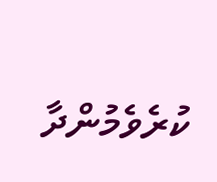ކުރެވެމުންދާ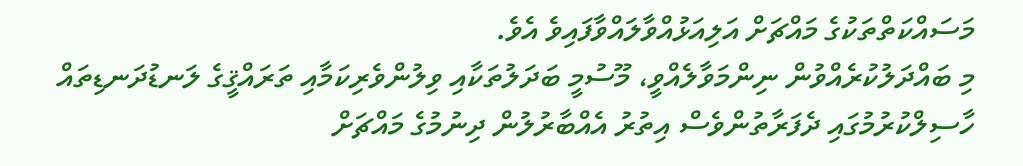މަސައްކަތްތަކުގެ މައްޗަށް އަލިއަޅުއްވާލައްވާފައިވެ އެވެ.
މި ބައްދަލުކުރެއްވުން ނިންމަވާލެއްވީ، މޫސުމީ ބަދަލުތަކާއި ވިލުންވެރިކަމާއި ތަރައްޤީގެ ލަނޑުދަނޑިތައް ހާސިލްކުރުމުގައި ދެފަރާތުންވެސް އިތުރު އެއްބާރުލުން ދިނުމުގެ މައްޗަށް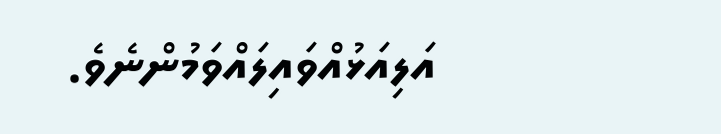އަލިއަޅުއްވައިލައްވަމުންނެވެ.